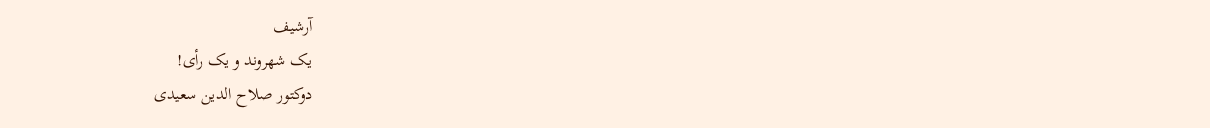آرشیف
یک شهروند و یک رأی!
دوکتور صلاح الدین سعیدی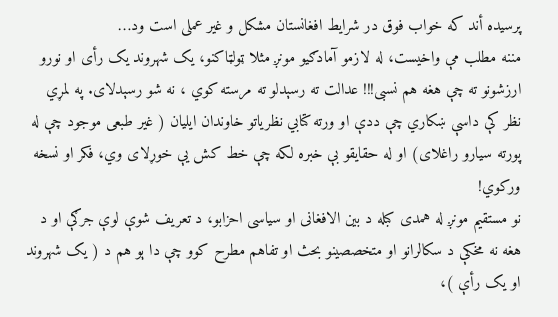پرسیده أند که خواب فوق در شرایط افغانستان مشکل و غیر عملی است ود…
مننه مطلب مې واخیست، له لازمو آمادګیو مونږ مثلا ټولټاکنو، یک شهروند یک رأی او نورو ارزشونو ته چې هغه هم نسبی!!! عدالت ته رسېدلو ته مرسته کوي ، نه شو رسېدلای. په لمړي نظر کې داسې ښکاري چې ددې او ورته کتابي نظریاتو خاوندان ایلیان ( غیر طبعی موجود چې له پورته سیارو راغلای) او له حقایقو بې خبره لکه چې خط کش یې خوړلای وي، فکر او نسخه ورکوي!
نو مستقیم مونږ له همدی کبله د بین الافغانی او سیاسی احزابو، د تعریف شوې لوې جرګې او د هغه نه مخکې د سکالرانو او متخصصینو بحث او تفاهم مطرح کوو چې دا ېو هم د ( یک شهروند او یک رأې )،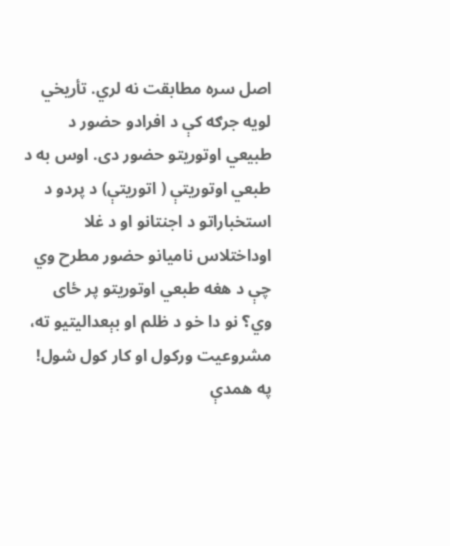اصل سره مطابقت نه لري. تأریخي لویه جرګه کې د افرادو حضور د طبیعي اوتوریتو حضور دی. اوس به د طبعي اوتوریتې ( اتوریتې) د پردو د استخباراتو د اجنتانو او د غلا اوداختلاس نامیانو حضور مطرح وي چې د هغه طبعي اوتوریتو پر ځای وي؟ نو دا خو د ظلم او بېعدالیتیو ته، مشروعیت ورکول او کار کول شول! په همدې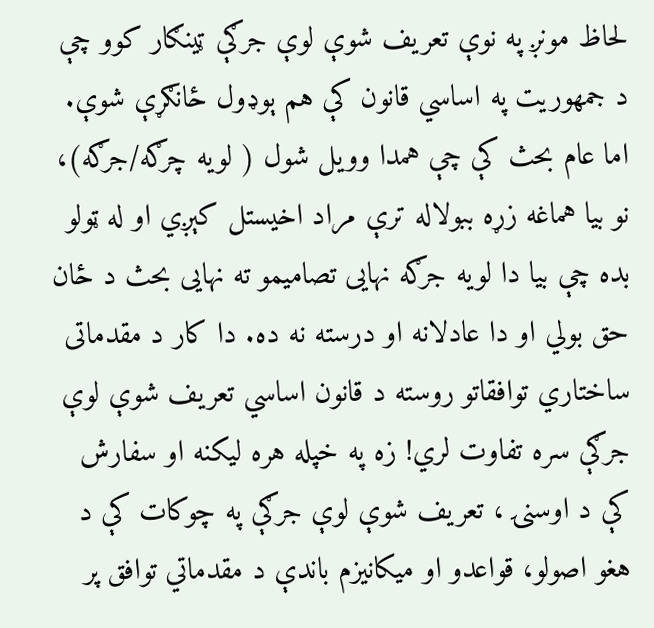لحاظ مونږ په نوې تعریف شوې لوې جرګې ټینګار کوو چې د جمهوریت په اساسي قانون کې هم ېوډول ځانګړې شوې. اما عام بحث کې چې همدا وویل شول ( لویه چرګه/جرګه)، نو بیا هماغه زړه ببولاله ترې مراد اخیستل کېږي او له ټولو بده چې بیا دا لویه جرګه نهایی تصامیمو ته نهایی بحث د ځان حق بولي او دا عادلانه او درسته نه ده. دا کار د مقدماتی ساختاري توافقاتو روسته د قانون اساسي تعریف شوې لوې جرګې سره تفاوت لري! زه په خپله هره لیکنه او سفارش کې د اوسنۍ ، تعریف شوې لوې جرګې په چوکات کې د هغو اصولو، قواعدو او میکانیزم باندې د مقدماتي توافق پر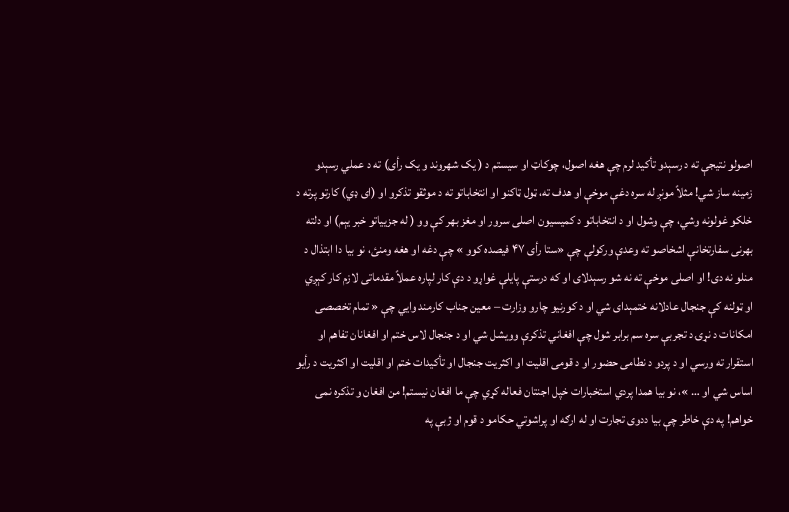اصولو نتیجې ته د رسېدو تأکید لرم چې هغه اصول، چوکاټ او سیستم د ( یک شهروند و یک رأی) ته د عملي رسېدو زمینه ساز شي! مثلاً مونږ له سره دغې موخې او هدف ته، ټول ټاکنو او انتخاباتو ته د موثقو تذکرو او (ای ډي) کارتو پرته د خلکو غولونه وشي، چې وشول او د انتخاباتو د کمیسیون اصلی سرور او مغز بهر کې وو ( له جزییاتو خبر یېم) او دلته بهرنی سفارتخانې اشخاصو ته وعدې ورکولې چې «ستا رأی ۴۷ فیصده کوو » چې دغه او هغه ومنئ، نو بیا دا ابتذال د منلو نه دی! او اصلی موخې ته نه شو رسېدلای او که درستې پایلې غواړو د دې کار لپاره عملاً مقدماتی لازم کار کېږي او ټولنه کې جنجال عادلانه ختمېدای شي او د کورنیو چارو وزارت – معین جناب کارمند وایي چې « تمام تخصصی امکانات د نړۍ د تجربې سره سم برابر شول چې افغاني تذکرې وویشل شي او د جنجال لاس ختم او افغانان تفاهم او استقرار ته ورسي او د پردو د نطامی حضور او د قومی اقلیت او اکثریت جنجال او تأکیدات ختم او اقلیت او اکثریت د رأیو اساس شي او … »، نو بیا همدا پردي استخبارات خپل اجنتان فعاله کړي چې ما افغان نیستم! من افغان و تذکره نمی خواهم! په دې خاطر چې بیا ددوی تجارت او له ارګه او پراشوتي حکامو د قوم او ژبې په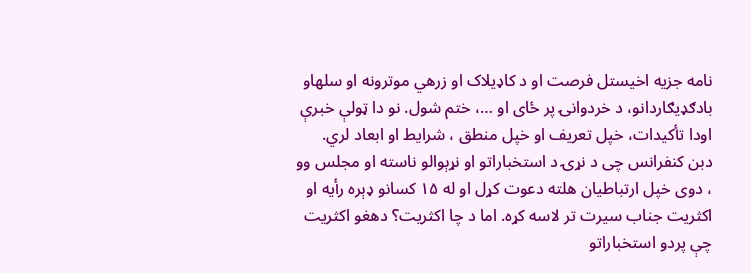نامه جزیه اخیستل فرصت او د کاډیلاک او زرهي موترونه او سلهاو بادګډیګاردانو، د خردوانۍ پر ځای او …، ختم شول. نو دا ټولې خبرې اودا تأکیدات، خپل تعریف او خپل منطق ، شرایط او ابعاد لري.
دبن کنفرانس چی د نړۍ د استخباراتو او نړېوالو ناسته او مجلس وو ، دوی خپل ارتباطیان هلته دعوت کړل او له ۱۵ کسانو ډېره رأیه او اکثریت جناب سیرت تر لاسه کړه. اما د چا اکثریت؟ دهغو اکثریت چې پردو استخباراتو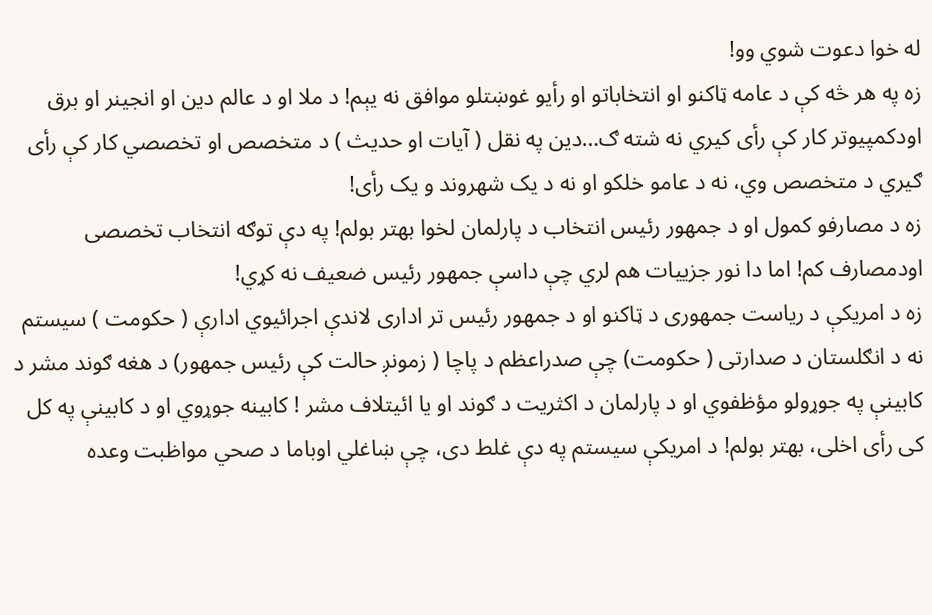له خوا دعوت شوي وو!
زه په هر څه کې د عامه ټاکنو او انتخاباتو او رأیو غوښتلو موافق نه یېم! د ملا او د عالم دین او انجینر او برق اودکمپیوتر کار کې رأی کیري نه شته ګ…دین په نقل ( آیات او حدیث ) د متخصص او تخصصي کار کې رأی ګیري د متخصص وي، نه د عامو خلکو او نه د یک شهروند و یک رأی!
زه د مصارفو کمول او د جمهور رئیس انتخاب د پارلمان لخوا بهتر بولم! په دې توګه انتخاب تخصصی اودمصارف کم! اما دا نور جزییات هم لري چې داسې جمهور رئیس ضعیف نه کړي!
زه د امریکې د ریاست جمهوری د ټاکنو او د جمهور رئیس تر اداری لاندې اجرائیوي ادارې ( حکومت ) سیستم نه د انګلستان د صدارتی ( حکومت) چې صدراعظم د پاچا ( زمونږ حالت کې رئیس جمهور) د هغه ګوند مشر د کابینې په جوړولو مؤظفوي او د پارلمان د اکثریت د ګوند او یا ائیتلاف مشر ! کابینه جوړوي او د کابینې په کل کی رأی اخلی، بهتر بولم! د امریکې سیستم په دې غلط دی، چې ښاغلي اوباما د صحي مواظبت وعده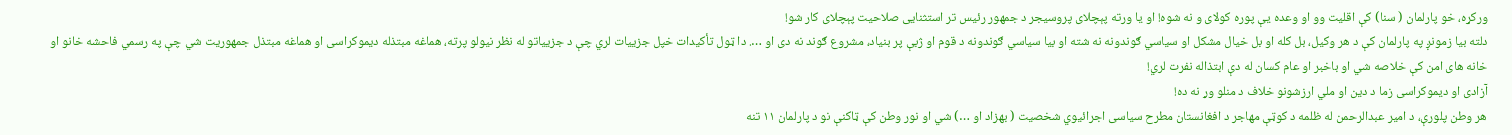ورکړه، خو پارلمان ( سنا) کې اقلیت وو او وعده یې پوره کولای و نه شوه! او یا ورته پېچلای پروسیجر د جمهور رئیس تر استثنایی صلاحیت پېچلای کار شو!
دلته بیا زمونږ په پارلمان کې د هر وکیل، بل کله او بل خیال مشکل او سیاسي ګوندونه نه شته او بیا سیاسي ګوندونه د قوم او ژبې پر بنیاد، مشروع ګوند نه دی او …. دا ټول تأکیدات خپل جزییات لري چې د جزییاتو له نظر نیولو پرته، هماغه مبتذله دیموکراسی او هماغه مبتذل جمهوریت شي چې په رسمي فاحشه خانو او خانه های امن کې خلاصه شي او باخبر او عام کسان له دې ابتذاله نفرت لري!
آزادی او دیموکراسی زما د دین او ملي ارزشونو خلاف د منلو وړ نه ده!
هر وطن پلورې، د امیر عبدالرحمن له ظلمه د کوټې مهاجر د افغانستان مطرح سیاسی اجرائیوي شخصیت ( بهزاد او …) شي او نور وطن کې ټاکنې نو د پارلمان ۱۱ تنه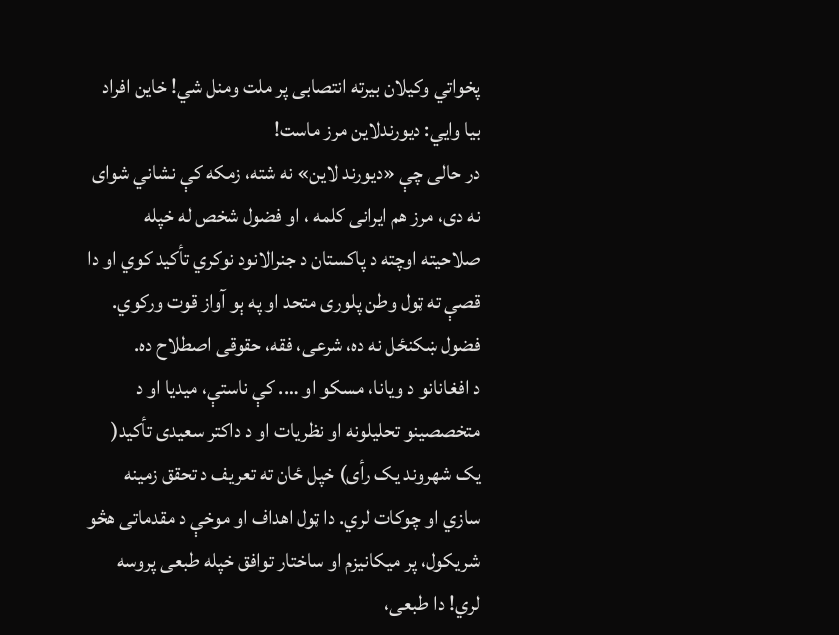پخواتي وکیلان بیرته انتصابی پر ملت ومنل شي! خاین افراد بیا وایي: دیورندلاین مرز ماست!
در حالی چې «دیورند لاین» نه شته، زمکه کې نشاني شوای نه دی، مرز هم ایرانی کلمه ، او فضول شخص له خپله صلاحیته اوچته د پاکستان د جنرالانود نوکري تأکید کوي او دا قصې ته ټول وطن پلوری متحد او په ېو آواز قوت ورکوي. فضول ښکنځل نه ده، شرعی، فقه، حقوقی اصطلاح ده.
د افغانانو د ویانا، مسکو او …. کې ناستې، میدیا او د متخصصینو تحلیلونه او نظریات او د داکتر سعیدی تأکید( یک شهروند یک رأی) خپل ځان ته تعریف د تحقق زمینه سازي او چوکات لري. دا ټول اهداف او موخې د مقدماتی هڅو شریکول، پر میکانیزم او ساختار توافق خپله طبعی پروسه لري! دا طبعی،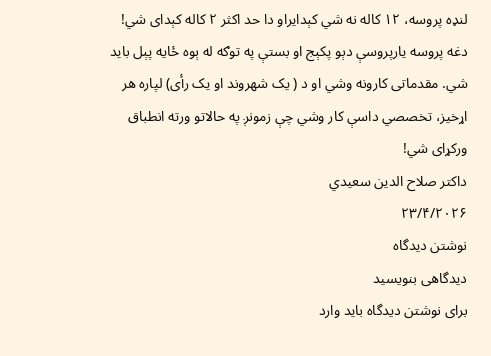لنډه پروسه، ۱۲ کاله نه شي کېدایراو دا حد اکثر ۲ کاله کېدای شي! دغه پروسه یارپروسې دېو پکېج او بستې په توګه له ېوه ځایه پېل باید شي. مقدماتی کارونه وشي او د ( یک شهروند او یک رأی) لپاره هر اړخیز، تخصصي داسې کار وشي چې زمونږ په حالاتو ورته انطباق ورکړای شي!
داکتر صلاح الدین سعیدي
۲۳/۴/۲۰۲۶
نوشتن دیدگاه
دیدگاهی بنویسید
برای نوشتن دیدگاه باید وارد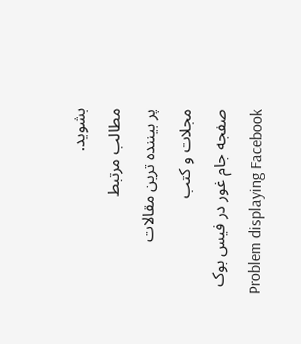بشوید.
مطالب مرتبط
پر بیننده ترین مقالات
مجلات و کتب
صفجه جام غور در فیس بوک
Problem displaying Facebook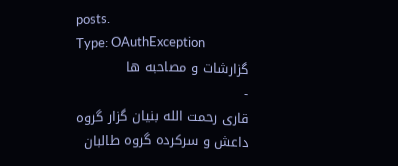posts.
Type: OAuthException
گزارشات و مصاحبه ها
-
قاری رحمت الله بنیان گزار گروه داعش و سرکرده گروه طالبان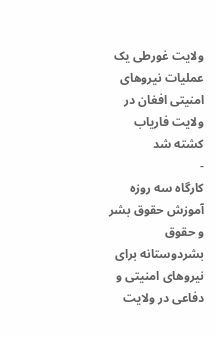ولایت غورطی یک عملیات نیروهای امنیتی افغان در ولایت فاریاب کشته شد
-
کارگاه سه روزه آموزش حقوق بشر و حقوق بشردوستانه برای نیروهای امنیتی و دفاعی در ولایت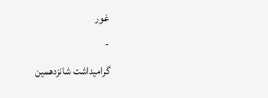غور
-
گرامیداشت شانزدهمین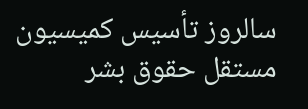سالروز تأسیس کمیسیون مستقل حقوق بشر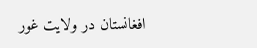افغانستان در ولایت غور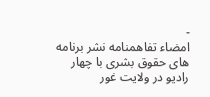-
امضاء تفاهمنامه نشر برنامه های حقوق بشری با چهار رادیو در ولایت غور